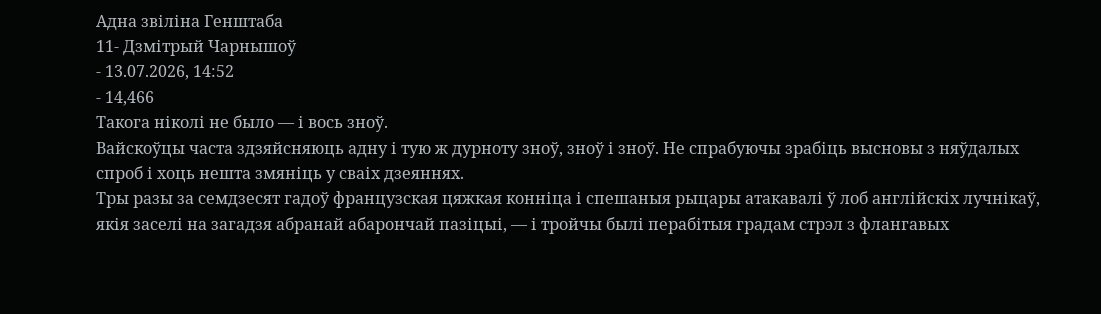Адна звіліна Генштаба
11- Дзмітрый Чарнышоў
- 13.07.2026, 14:52
- 14,466
Такога ніколі не было — і вось зноў.
Вайскоўцы часта здзяйсняюць адну і тую ж дурноту зноў, зноў і зноў. Не спрабуючы зрабіць высновы з няўдалых спроб і хоць нешта змяніць у сваіх дзеяннях.
Тры разы за семдзесят гадоў французская цяжкая конніца і спешаныя рыцары атакавалі ў лоб англійскіх лучнікаў, якія заселі на загадзя абранай абарончай пазіцыі, — і тройчы былі перабітыя градам стрэл з флангавых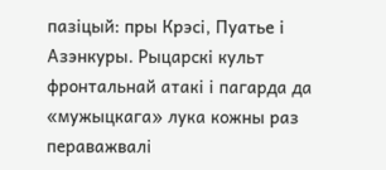пазіцый: пры Крэсі, Пуатье і Азэнкуры. Рыцарскі культ фронтальнай атакі і пагарда да «мужыцкага» лука кожны раз пераважвалі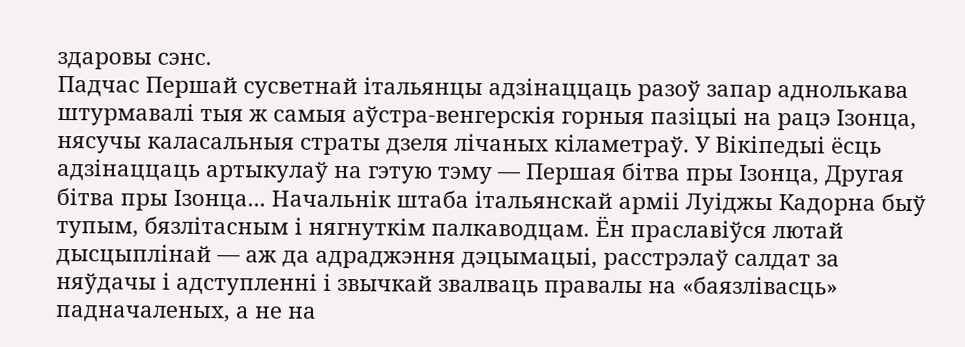здаровы сэнс.
Падчас Першай сусветнай італьянцы адзінаццаць разоў запар аднолькава штурмавалі тыя ж самыя аўстра-венгерскія горныя пазіцыі на рацэ Ізонца, нясучы каласальныя страты дзеля лічаных кіламетраў. У Вікіпедыі ёсць адзінаццаць артыкулаў на гэтую тэму — Першая бітва пры Ізонца, Другая бітва пры Ізонца... Начальнік штаба італьянскай арміі Луіджы Кадорна быў тупым, бязлітасным і нягнуткім палкаводцам. Ён праславіўся лютай дысцыплінай — аж да адраджэння дэцымацыі, расстрэлаў салдат за няўдачы і адступленні і звычкай звалваць правалы на «баязлівасць» падначаленых, а не на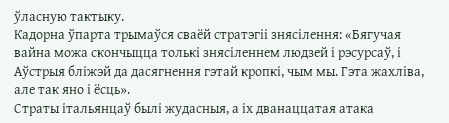ўласную тактыку.
Кадорна ўпарта трымаўся сваёй стратэгіі знясілення: «Бягучая вайна можа скончыцца толькі знясіленнем людзей і рэсурсаў, і Аўстрыя бліжэй да дасягнення гэтай кропкі, чым мы. Гэта жахліва, але так яно і ёсць».
Страты італьянцаў былі жудасныя, а іх дванаццатая атака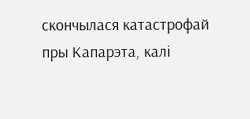скончылася катастрофай пры Капарэта, калі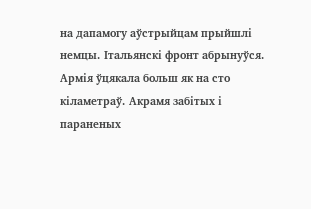на дапамогу аўстрыйцам прыйшлі немцы. Італьянскі фронт абрынуўся. Армія ўцякала больш як на сто кіламетраў. Акрамя забітых і параненых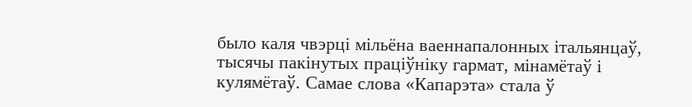было каля чвэрці мільёна ваеннапалонных італьянцаў, тысячы пакінутых праціўніку гармат, мінамётаў і кулямётаў. Самае слова «Капарэта» стала ў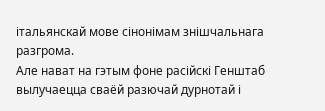італьянскай мове сінонімам знішчальнага разгрома.
Але нават на гэтым фоне расійскі Генштаб вылучаецца сваёй разючай дурнотай і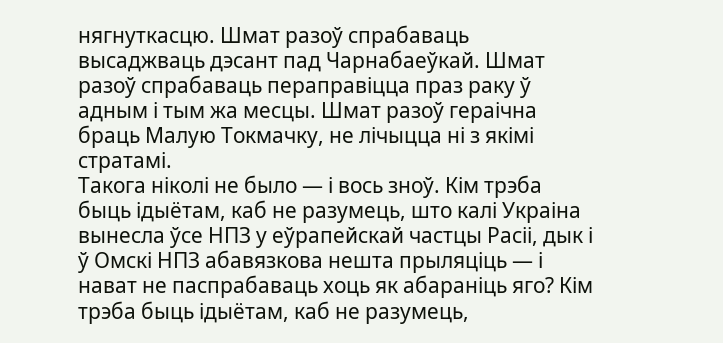нягнуткасцю. Шмат разоў спрабаваць высаджваць дэсант пад Чарнабаеўкай. Шмат разоў спрабаваць пераправіцца праз раку ў адным і тым жа месцы. Шмат разоў гераічна браць Малую Токмачку, не лічыцца ні з якімі стратамі.
Такога ніколі не было — і вось зноў. Кім трэба быць ідыётам, каб не разумець, што калі Украіна вынесла ўсе НПЗ у еўрапейскай частцы Расіі, дык і ў Омскі НПЗ абавязкова нешта прыляціць — і нават не паспрабаваць хоць як абараніць яго? Кім трэба быць ідыётам, каб не разумець,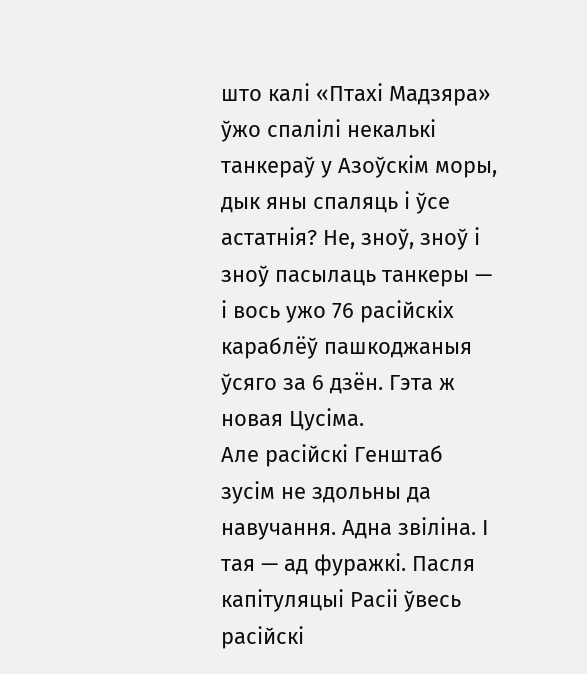што калі «Птахі Мадзяра» ўжо спалілі некалькі танкераў у Азоўскім моры, дык яны спаляць і ўсе астатнія? Не, зноў, зноў і зноў пасылаць танкеры — і вось ужо 76 расійскіх караблёў пашкоджаныя ўсяго за 6 дзён. Гэта ж новая Цусіма.
Але расійскі Генштаб зусім не здольны да навучання. Адна звіліна. І тая — ад фуражкі. Пасля капітуляцыі Расіі ўвесь расійскі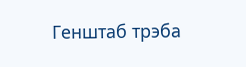Генштаб трэба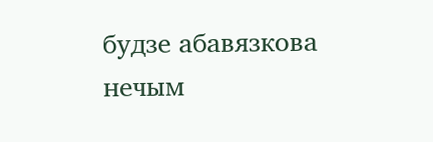будзе абавязкова нечым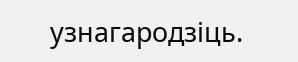узнагародзіць.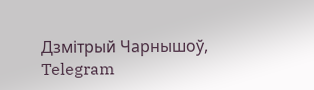Дзмітрый Чарнышоў, Telegram